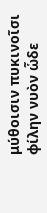μύθοισιν πυκινοῖσι φίλην νυὸν ὧδε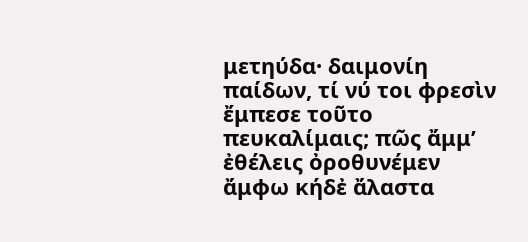μετηύδα· δαιμονίη παίδων, τί νύ τοι φρεσὶν ἔμπεσε τοῦτο πευκαλίμαις; πῶς ἄμμ’ ἐθέλεις ὀροθυνέμεν ἄμφω κήδἐ ἄλαστα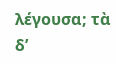λέγουσα; τὰ δ’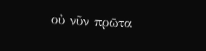οὐ νῦν πρῶτα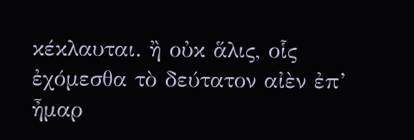κέκλαυται. ἢ οὐκ ἅλις, οἷς ἐχόμεσθα τὸ δεύτατον αἰὲν ἐπ’ ἦμαρ